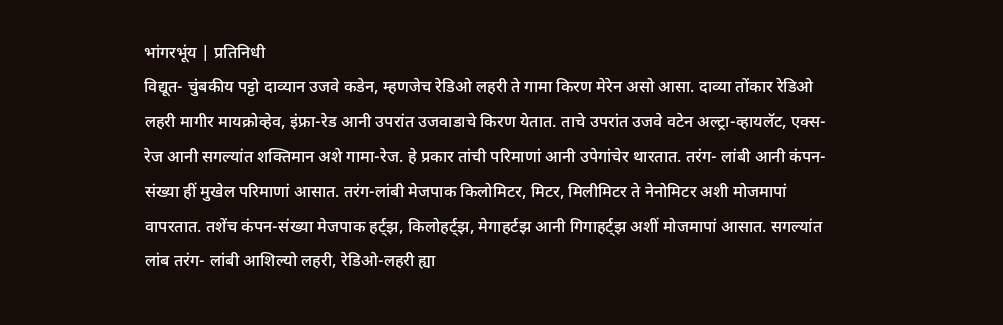भांगरभूंय | प्रतिनिधी
विद्यूत- चुंबकीय पट्टो दाव्यान उजवे कडेन, म्हणजेच रेडिओ लहरी ते गामा किरण मेरेन असो आसा. दाव्या तोंकार रेडिओ लहरी मागीर मायक्रोव्हेव, इंफ्रा-रेड आनी उपरांत उजवाडाचे किरण येतात. ताचे उपरांत उजवे वटेन अल्ट्रा-व्हायलॅट, एक्स-रेज आनी सगल्यांत शक्तिमान अशे गामा-रेज. हे प्रकार तांची परिमाणां आनी उपेगांचेर थारतात. तरंग- लांबी आनी कंपन-संख्या हीं मुखेल परिमाणां आसात. तरंग-लांबी मेजपाक किलोमिटर, मिटर, मिलीमिटर ते नेनोमिटर अशी मोजमापां वापरतात. तशेंच कंपन-संख्या मेजपाक हर्ट्झ, किलोहर्ट्झ, मेगाहर्टझ आनी गिगाहर्ट्झ अशीं मोजमापां आसात. सगल्यांत लांब तरंग- लांबी आशिल्यो लहरी, रेडिओ-लहरी ह्या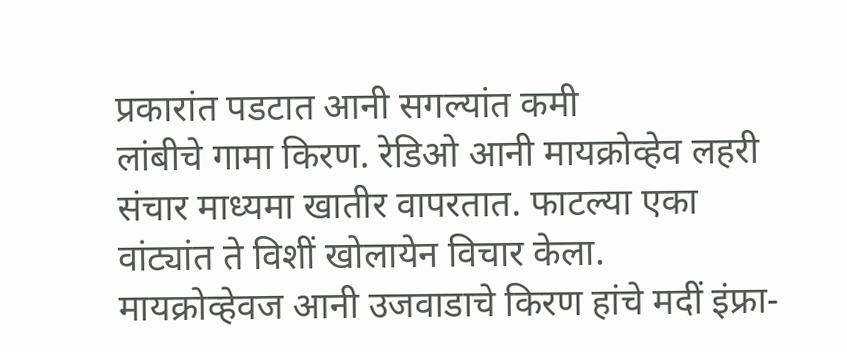प्रकारांत पडटात आनी सगल्यांत कमी
लांबीचे गामा किरण. रेडिओ आनी मायक्रोव्हेव लहरी संचार माध्यमा खातीर वापरतात. फाटल्या एका वांट्यांत ते विशीं खोलायेन विचार केला.
मायक्रोव्हेवज आनी उजवाडाचे किरण हांचे मदीं इंफ्रा-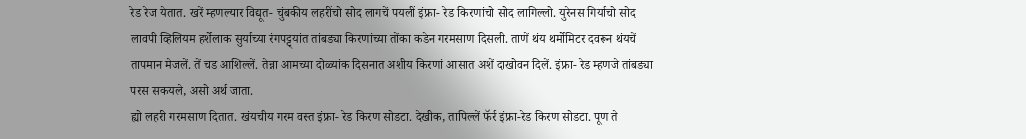रेड रेज येतात. खरें म्हणल्यार विद्यूत- चुंबकीय लहरींचो सोद लागचें पयलीं इंफ्रा- रेड किरणांचो सोद लागिल्लो. युरेनस गिर्याचो सोद लावपी व्हिलियम हर्शेलाक सुर्याच्या रंगपट्ट्यांत तांबड्या किरणांच्या तोंका कडेन गरमसाण दिसली. ताणें थंय थर्मोमिटर दवरून थंयचें तापमान मेजलें. तें चड आशिल्लें. तेन्ना आमच्या दोळ्यांक दिसनात अशीय किरणां आसात अशें दाखोवन दिलें. इंफ्रा- रेड म्हणजे तांबड्या परस सकयले, असो अर्थ जाता.
ह्यो लहरी गरमसाण दितात. खंयचीय गरम वस्त इंफ्रा- रेड किरण सोडटा. देखीक, तापिल्लें फॅर्र इंफ्रा-रेड किरण सोडटा. पूण ते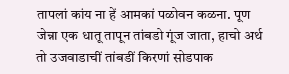तापलां कांय ना हें आमकां पळोवन कळना. पूण जेन्ना एक धातू तापून तांबडो गूंज जाता, हाचो अर्थ तो उजवाडाचीं तांबडीं किरणां सोडपाक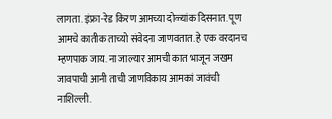लागता. इंफ्रा-रेड किरण आमच्या दोळ्यांक दिसनात. पूण आमचे कातीक ताच्यो संवेदना जाणवतात. हे एक वरदानच म्हणपाक जाय. ना जाल्यार आमची कात भाजून जखम जावपाची आनी ताची जाणविकाय आमकां जावंची नाशिल्ली.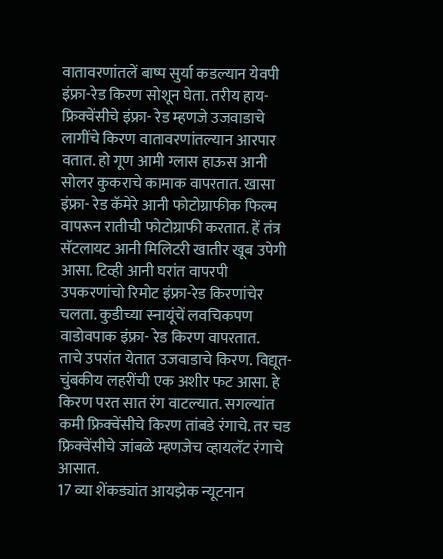वातावरणांतलें बाष्प सुर्या कडल्यान येवपी इंफ्रा-रेड किरण सोशून घेता. तरीय हाय- फ्रिक्वेंसीचे इंफ्रा- रेड म्हणजे उजवाडाचे लागींचे किरण वातावरणांतल्यान आरपार वतात. हो गूण आमी ग्लास हाऊस आनी सोलर कुकराचे कामाक वापरतात. खासा इंफ्रा- रेड कॅमेरे आनी फोटोग्राफीक फिल्म वापरून रातीची फोटोग्राफी करतात. हें तंत्र सॅटलायट आनी मिलिटरी खातीर खूब उपेगी आसा. टिव्ही आनी घरांत वापरपी उपकरणांचो रिमोट इंफ्रा-रेड किरणांचेर चलता. कुडीच्या स्नायूंचें लवचिकपण वाडोवपाक इंफ्रा- रेड किरण वापरतात.
ताचे उपरांत येतात उजवाडाचे किरण. विद्यूत- चुंबकीय लहरींची एक अशीर फट आसा. हे किरण परत सात रंग वाटल्यात. सगल्यांत कमी फ्रिक्वेंसीचे किरण तांबडे रंगाचे. तर चड फ्रिक्वेंसीचे जांबळे म्हणजेच व्हायलॅट रंगाचे आसात.
17 व्या शेंकड्यांत आयझेक न्यूटनान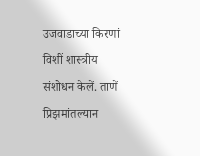उजवाडाच्या किरणां विशीं शास्त्रीय संशोधन केलें. ताणें प्रिझमांतल्यान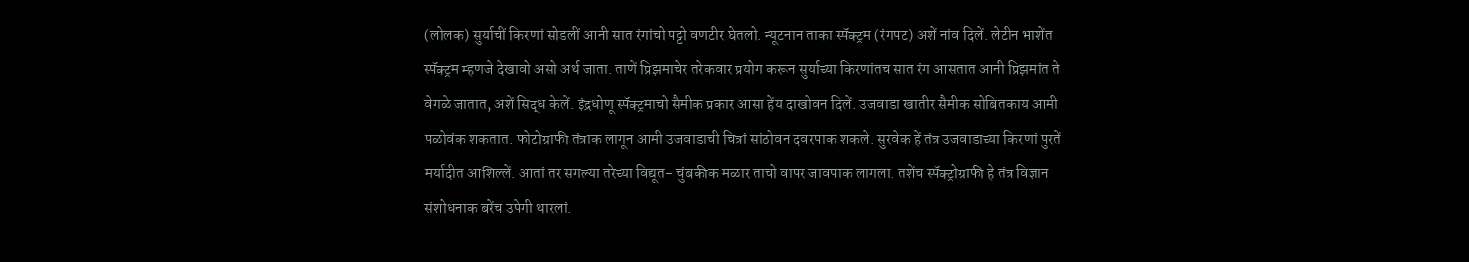(लोलक) सुर्याचीं किरणां सोडलीं आनी सात रंगांचो पट्टो वणटीर घेतलो. न्यूटनान ताका स्पॅक्ट्रम (रंगपट) अशें नांव दिलें. लेटीन भाशेंत स्पॅक्ट्रम म्हणजे देखावो असो अर्थ जाता. ताणें प्रिझमाचेर तरेकवार प्रयोग करून सुर्याच्या किरणांतच सात रंग आसतात आनी प्रिझमांत ते वेगळे जातात, अशें सिद्ध केलें. इंद्रधोणू स्पॅक्ट्रमाचो सैमीक प्रकार आसा हेंय दाखोवन दिलें. उजवाडा खातीर सैमीक सोबितकाय आमी पळोवंक शकतात. फोटोग्राफी तंत्राक लागून आमी उजवाडाची चित्रां सांठोवन दवरपाक शकले. सुरवेक हें तंत्र उजवाडाच्या किरणां पुरतें मर्यादीत आशिल्लें. आतां तर सगल्या तरेच्या विद्यूत- चुंबकीक मळार ताचो वापर जावपाक लागला. तशेंच स्पॅक्ट्रोग्राफी हे तंत्र विज्ञान संशोधनाक बरेंच उपेगी थारलां.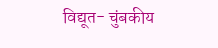विद्यूत- चुंबकीय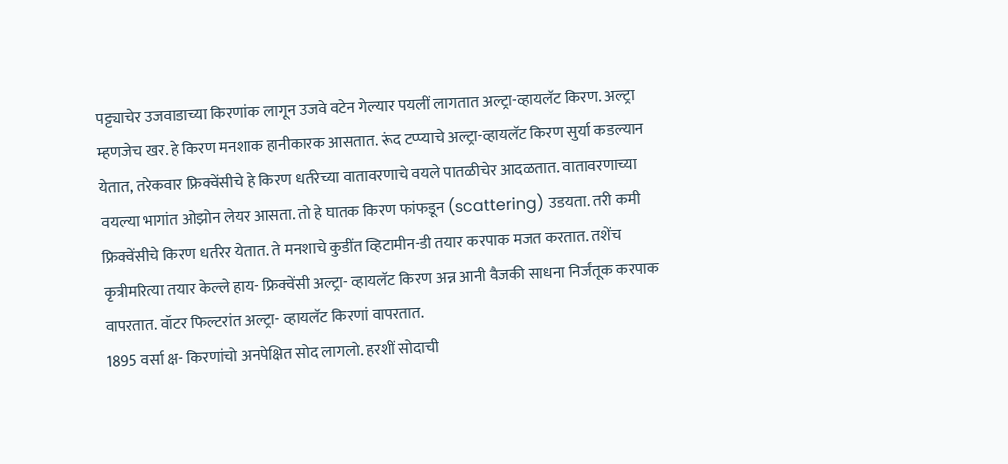पट्ट्याचेर उजवाडाच्या किरणांक लागून उजवे वटेन गेल्यार पयलीं लागतात अल्ट्रा-व्हायलॅट किरण. अल्ट्रा म्हणजेच खर. हे किरण मनशाक हानीकारक आसतात. रूंद टप्प्याचे अल्ट्रा-व्हायलॅट किरण सुर्या कडल्यान येतात, तरेकवार फ्रिक्वेंसीचे हे किरण धर्तरेच्या वातावरणाचे वयले पातळीचेर आदळतात. वातावरणाच्या वयल्या भागांत ओझोन लेयर आसता. तो हे घातक किरण फांफडून (scattering) उडयता. तरी कमी फ्रिक्वेंसीचे किरण धर्तरेर येतात. ते मनशाचे कुडींत व्हिटामीन-डी तयार करपाक मजत करतात. तशेंच कृत्रीमरित्या तयार केल्ले हाय- फ्रिक्वेंसी अल्ट्रा- व्हायलॅट किरण अन्न आनी वैजकी साधना निर्जंतूक करपाक वापरतात. वॉटर फिल्टरांत अल्ट्रा- व्हायलॅट किरणां वापरतात.
1895 वर्सा क्ष- किरणांचो अनपेक्षित सोद लागलो. हरशीं सोदाची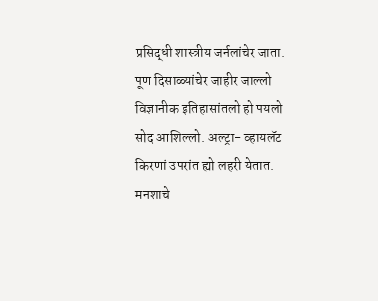प्रसिद्धी शास्त्रीय जर्नलांचेर जाता. पूण दिसाळ्यांचेर जाहीर जाल्लो विज्ञानीक इतिहासांतलो हो पयलो सोद आशिल्लो. अल्ट्रा- व्हायलॅट किरणां उपरांत ह्यो लहरी येतात. मनशाचे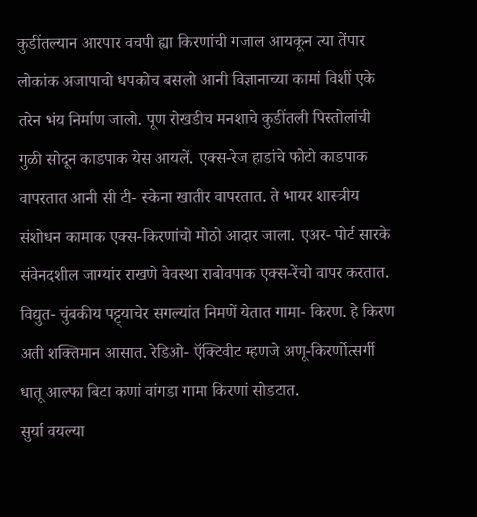कुडींतल्यान आरपार वचपी ह्या किरणांची गजाल आयकून त्या तेंपार लोकांक अजापाचो धपकोच बसलो आनी विज्ञानाच्या कामां विशीं एके तरेन भंय निर्माण जालो. पूण रोखडीच मनशाचे कुडींतली पिस्तोलांची गुळी सोदून काडपाक येस आयलें. एक्स-रेज हाडांचे फोटो काडपाक वापरतात आनी सी टी- स्केना खातीर वापरतात. ते भायर शास्त्रीय संशोधन कामाक एक्स-किरणांचो मोठो आदार जाला. एअर- पोर्ट सारके संवेनदशील जाग्यांर राखणे वेवस्था राबोवपाक एक्स-रेंचो वापर करतात. विद्युत- चुंबकीय पट्ट्याचेर सगल्यांत निमणें येतात गामा- किरण. हे किरण अती शक्तिमान आसात. रेडिओ- ऍक्टिवीट म्हणजे अणू-किरर्णोत्सर्गी धातू आल्फा बिटा कणां वांगडा गामा किरणां सोडटात.
सुर्या वयल्या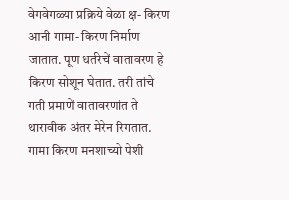वेगवेगळ्या प्रक्रिये वेळा क्ष- किरण आनी गामा- किरण निर्माण जातात. पूण धर्तरेचें वातावरण हे किरण सोशून घेतात. तरी तांचे गती प्रमाणें वातावरणांत ते थारावीक अंतर मेरेन रिगतात. गामा किरण मनशाच्यो पेशी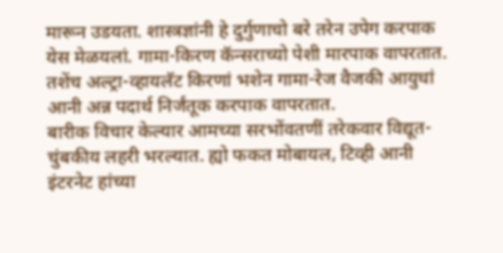मारून उडयता. शास्त्रज्ञांनी हे दुर्गुणाचो बरे तरेन उपेग करपाक येस मेळयलां. गामा-किरण कॅन्सराच्यो पेशी मारपाक वापरतात. तशेंच अल्ट्रा-व्हायलॅट किरणां भशेन गामा-रेज वैजकी आयुधां आनी अन्न पदार्थ निर्जंतूक करपाक वापरतात.
बारीक विचार केल्यार आमच्या सरभोंवतणीं तरेकवार विद्यूत-चुंबकीय लहरी भरल्यात. ह्यो फकत मोबायल, टिव्ही आनी इंटरनेट हांच्या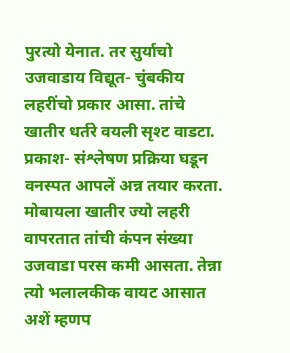पुरत्यो येनात. तर सुर्याचो उजवाडाय विद्यूत- चुंबकीय लहरींचो प्रकार आसा. तांचे खातीर धर्तरे वयली सृश्ट वाडटा. प्रकाश- संश्लेषण प्रक्रिया घडून वनस्पत आपलें अन्न तयार करता. मोबायला खातीर ज्यो लहरी वापरतात तांची कंपन संख्या उजवाडा परस कमी आसता. तेन्ना त्यो भलालकीक वायट आसात अशें म्हणप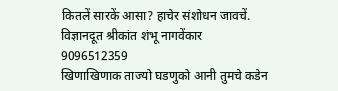कितलें सारकें आसा? हाचेर संशोधन जावचें.
विज्ञानदूत श्रीकांत शंभू नागवेंकार
9096512359
खिणाखिणाक ताज्यो घडणुको आनी तुमचे कडेन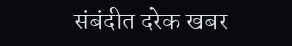संबंदीत दरेक खबर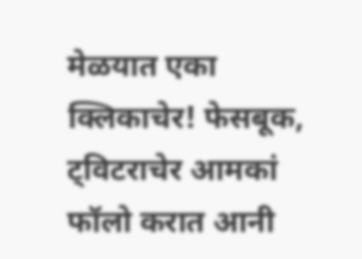मेळयात एका क्लिकाचेर! फेसबूक, ट्विटराचेर आमकां फॉलो करात आनी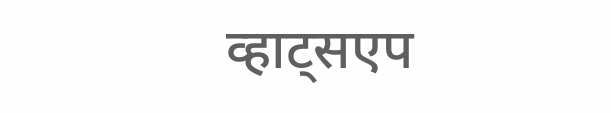व्हाट्सएप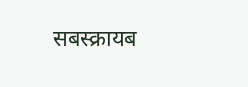सबस्क्रायब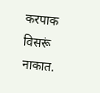करपाक विसरूं नाकात.